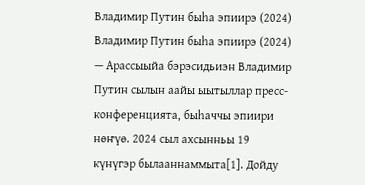Владимир Путин быһа эпиирэ (2024)
Владимир Путин быһа эпиирэ (2024) — Арассыыйа бэрэсидьиэн Владимир Путин сылын аайы ыытыллар пресс-конференцията, быһаччы эпиири нөҥүө. 2024 сыл ахсынньы 19 күнүгэр былааннаммыта[1]. Дойду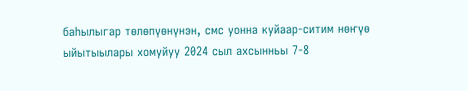баһылыгар төлөпүөнүнэн, смс уонна куйаар-ситим нөҥүө ыйытыылары хомуйуу 2024 сыл ахсынньы 7-8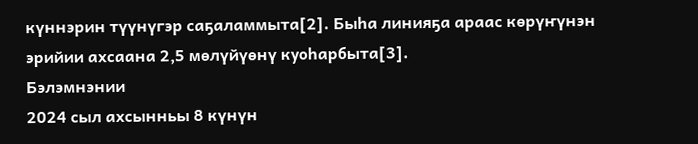күннэрин түүнүгэр саҕаламмыта[2]. Быһа линияҕа араас көрүҥүнэн эрийии ахсаана 2,5 мөлүйүөнү куоһарбыта[3].
Бэлэмнэнии
2024 сыл ахсынньы 8 күнүн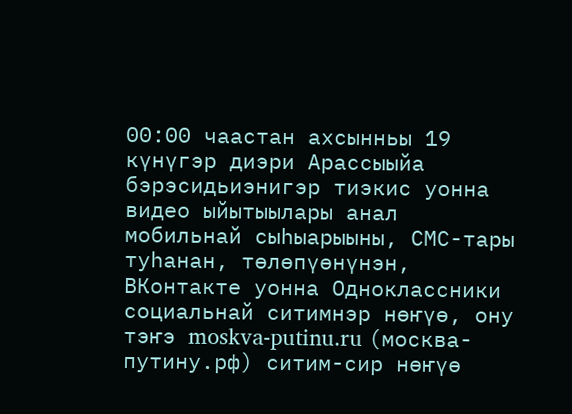00:00 чаастан ахсынньы 19 күнүгэр диэри Арассыыйа бэрэсидьиэнигэр тиэкис уонна видео ыйытыылары анал мобильнай сыһыарыыны, СМС-тары туһанан, төлөпүөнүнэн, ВКонтакте уонна Одноклассники социальнай ситимнэр нөҥүө, ону тэҥэ moskva-putinu.ru (москва-путину.рф) ситим-сир нөҥүө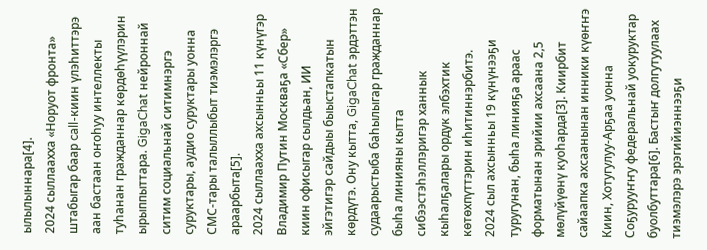ылылыннара[4].
2024 сыллаахха «Норуот фронта» штабыгар баар call-киин үлэһиттэрэ аан бастаан оҥоһуу интеллекты туһанан гражданнар көрдөһүүлэрин ырыппыттара. GigaChat нейроннай ситим социальнай ситимнэргэ суруктары, аудио суруктары уонна СМС-тары талыллыбыт тиэмэлэргэ араарбыта[5].
2024 сыллаахха ахсынньы 11 күнүгэр Владимир Путин Москваҕа «Сбер» киин офисыгар сылдьан, ИИ эйгэтигэр сайдыы быыстапкатын көрдүтэ. Ону кытта, GigaChat эрдэттэн судаарыстыба баһылыгар гражданнар быһа линияны кытта сибээстэһэллэригэр ханнык кыһалҕалары ордук элбэхтик көтөхпүттэрин иһитиннэрбитэ.
2024 сыл ахсынньы 19 күнүнээҕи туругунан, быһа линияҕа араас форматынан эрийии ахсаана 2,5 мөлүйүөнү куоһарда[3]. Киирбит сайаапка ахсаанынан инники күөҥҥэ Киин, Хотугулуу-Арҕаа уонна Соҕурууҥҥу федеральнай уокуруктар буолбуттара[6]. Бастыҥ долгутуулаах тиэмэлэрэ эрэгийиэннээҕи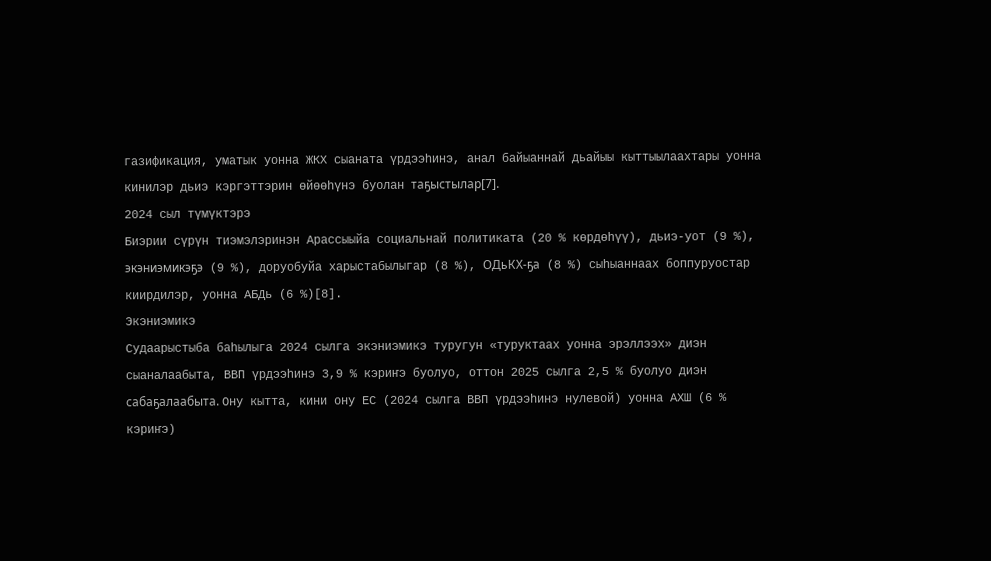газификация, уматык уонна ЖКХ сыаната үрдээһинэ, анал байыаннай дьайыы кыттыылаахтары уонна кинилэр дьиэ кэргэттэрин өйөөһүнэ буолан таҕыстылар[7].
2024 сыл түмүктэрэ
Биэрии сүрүн тиэмэлэринэн Арассыыйа социальнай политиката (20 % көрдөһүү), дьиэ-уот (9 %), экэниэмикэҕэ (9 %), доруобуйа харыстабылыгар (8 %), ОДьКХ-ҕа (8 %) сыһыаннаах боппуруостар киирдилэр, уонна АБДь (6 %)[8].
Экэниэмикэ
Судаарыстыба баһылыга 2024 сылга экэниэмикэ туругун «туруктаах уонна эрэллээх» диэн сыаналаабыта, ВВП үрдээһинэ 3,9 % кэриҥэ буолуо, оттон 2025 сылга 2,5 % буолуо диэн сабаҕалаабыта. Ону кытта, кини ону ЕС (2024 сылга ВВП үрдээһинэ нулевой) уонна АХШ (6 % кэриҥэ)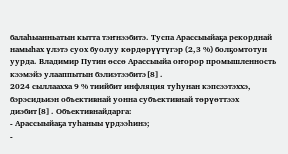балаһыанньатын кытта тэҥнээбитэ. Туспа Арассыыйаҕа рекорднай намыһах үлэтэ суох буолуу көрдөрүүтүгэр (2,3 %) болҕомтотун уурда. Владимир Путин өссө Арассыыйа оҥорор промышленность кээмэйэ улааппытын бэлиэтээбитэ[8].
2024 сыллаахха 9 % тиийбит инфляция туһунан кэпсээтэххэ, бэрэсидьиэн объективнай уонна субъективнай төрүөттээх диэбит[8]. Объективнайдарга:
- Арассыыйаҕа туһаныы үрдээһинэ;
-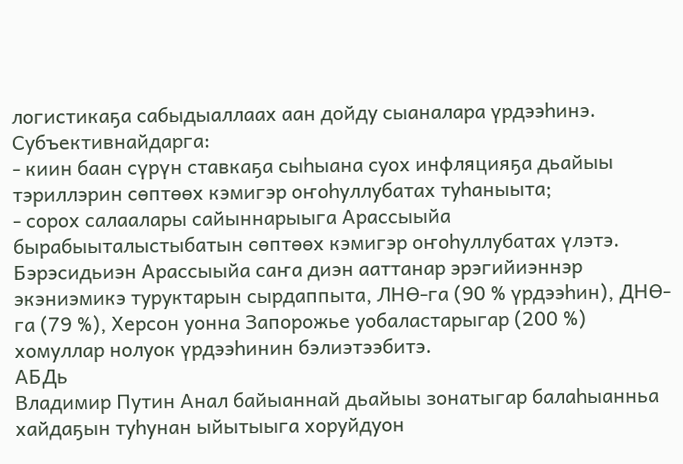логистикаҕа сабыдыаллаах аан дойду сыаналара үрдээһинэ.
Субъективнайдарга:
- киин баан сүрүн ставкаҕа сыһыана суох инфляцияҕа дьайыы тэриллэрин сөптөөх кэмигэр оҥоһуллубатах туһаныыта;
- сорох салаалары сайыннарыыга Арассыыйа бырабыыталыстыбатын сөптөөх кэмигэр оҥоһуллубатах үлэтэ.
Бэрэсидьиэн Арассыыйа саҥа диэн ааттанар эрэгийиэннэр экэниэмикэ туруктарын сырдаппыта, ЛНӨ-га (90 % үрдээһин), ДНӨ-га (79 %), Херсон уонна Запорожье уобаластарыгар (200 %) хомуллар нолуок үрдээһинин бэлиэтээбитэ.
АБДь
Владимир Путин Анал байыаннай дьайыы зонатыгар балаһыанньа хайдаҕын туһунан ыйытыыга хоруйдуон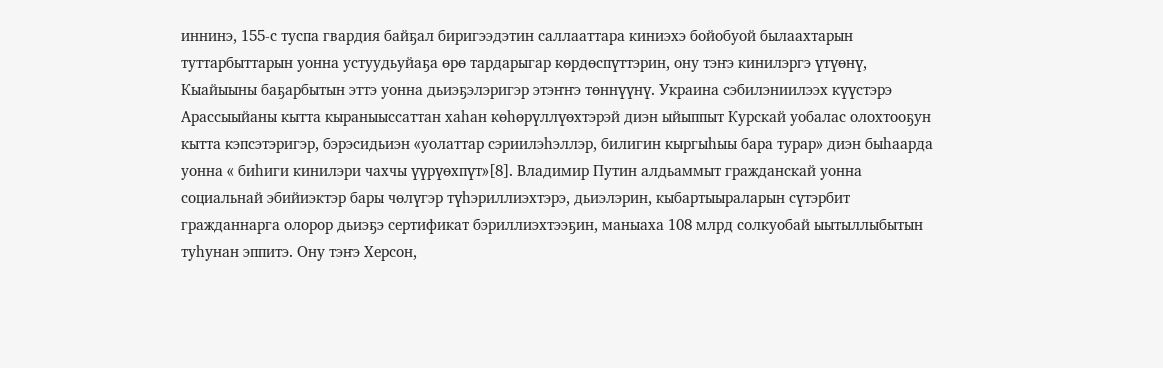иннинэ, 155-с туспа гвардия байҕал биригээдэтин саллааттара киниэхэ бойобуой былаахтарын туттарбыттарын уонна устуудьуйаҕа өрө тардарыгар көрдөспүттэрин, ону тэҥэ кинилэргэ үтүөнү, Кыайыыны баҕарбытын эттэ уонна дьиэҕэлэригэр этэҥҥэ төннүүнү. Украина сэбилэниилээх күүстэрэ Арассыыйаны кытта кыраныыссаттан хаһан көһөрүллүөхтэрэй диэн ыйыппыт Курскай уобалас олохтооҕун кытта кэпсэтэригэр, бэрэсидьиэн «уолаттар сэриилэһэллэр, билигин кыргыһыы бара турар» диэн быһаарда уонна « биһиги кинилэри чахчы үүрүөхпүт»[8]. Владимир Путин алдьаммыт гражданскай уонна социальнай эбийиэктэр бары чөлүгэр түһэриллиэхтэрэ, дьиэлэрин, кыбартыыраларын сүтэрбит гражданнарга олорор дьиэҕэ сертификат бэриллиэхтээҕин, маныаха 108 млрд солкуобай ыытыллыбытын туһунан эппитэ. Ону тэҥэ Херсон,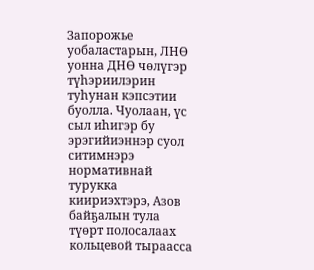Запорожье уобаластарын, ЛНӨ уонна ДНӨ чөлүгэр түһэриилэрин туһунан кэпсэтии буолла. Чуолаан, үс сыл иһигэр бу эрэгийиэннэр суол ситимнэрэ нормативнай турукка киириэхтэрэ, Азов байҕалын тула түөрт полосалаах кольцевой тыраасса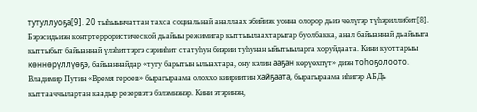тутуллуоҕа[9]. 20 тыһыынчаттан тахса социальнай аналлаах эбийиэк уонна олорор дьиэ чөлүгэр түһэриллибит[8].
Бэрэсидьиэн контртеррористической дьайыы режимигар кыттыылаахтарыгар буолбакка, анал байыаннай дьайыыга кыттыбыт байыаннай үлэһиттэргэ сэрииһит статуһун биэрии туһунан ыйытыыларга хоруйдаата. Кини куоттарыы көннөрүллүөҕэ, байыаннайдар «тугу барытын ылыахтара, ону кэлин ааҕан көрүөхпүт» диэн тоһоҕолоото.
Владимир Путин «Время героев» бырагыраама олоххо киириитин хайҕаата, бырагыраама иһигэр АБДь кыттааччылартан каадыр резервэтэ бэлэмнэнэр. Кини этэринэн,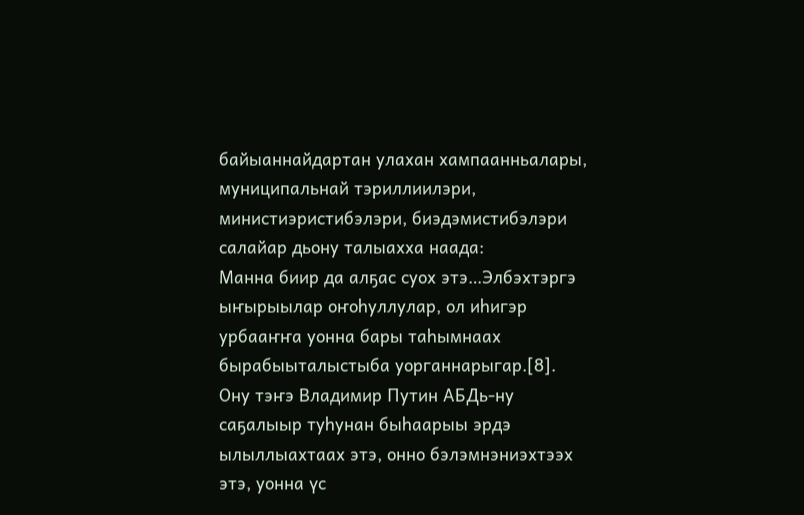байыаннайдартан улахан хампаанньалары, муниципальнай тэриллиилэри, министиэристибэлэри, биэдэмистибэлэри салайар дьону талыахха наада:
Манна биир да алҕас суох этэ…Элбэхтэргэ ыҥырыылар оҥоһуллулар, ол иһигэр урбааҥҥа уонна бары таһымнаах бырабыыталыстыба уорганнарыгар.[8].
Ону тэҥэ Владимир Путин АБДь-ну саҕалыыр туһунан быһаарыы эрдэ ылыллыахтаах этэ, онно бэлэмнэниэхтээх этэ, уонна үс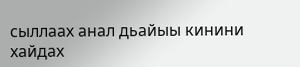сыллаах анал дьайыы кинини хайдах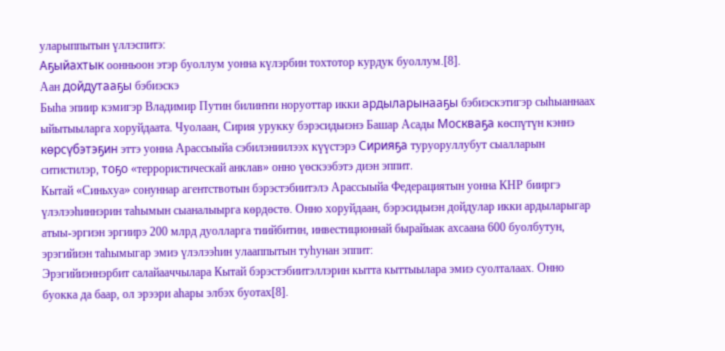уларыппытын үллэспитэ:
Аҕыйахтык оонньоон этэр буоллум уонна күлэрбин тохтотор курдук буоллум.[8].
Аан дойдутааҕы бэбиэскэ
Быһа эпиир кэмигэр Владимир Путин билиҥҥи норуоттар икки ардыларынааҕы бэбиэскэтигэр сыһыаннаах ыйытыыларга хоруйдаата. Чуолаан, Сирия урукку бэрэсидьиэнэ Башар Асады Москваҕа көспүтүн кэннэ көрсүбэтэҕин эттэ уонна Арассыыйа сэбилэниилээх күүстэрэ Сирияҕа туруоруллубут сыалларын ситистилэр, тоҕо «террористическай анклав» онно үөскээбэтэ диэн эппит.
Кытай «Синьхуа» сонуннар агентствотын бэрэстэбиитэлэ Арассыыйа Федерациятын уонна КНР бииргэ үлэлээһиннэрин таһымын сыаналыырга көрдөстө. Онно хоруйдаан, бэрэсидьиэн дойдулар икки ардыларыгар атыы-эргиэн эргиирэ 200 млрд дуолларга тиийбитин, инвестиционнай бырайыак ахсаана 600 буолбутун, эрэгийиэн таһымыгар эмиэ үлэлээһин улааппытын туһунан эппит:
Эрэгийиэннэрбит салайааччылара Кытай бэрэстэбиитэллэрин кытта кыттыылара эмиэ суолталаах. Онно буокка да баар, ол эрээри аһары элбэх буотах[8].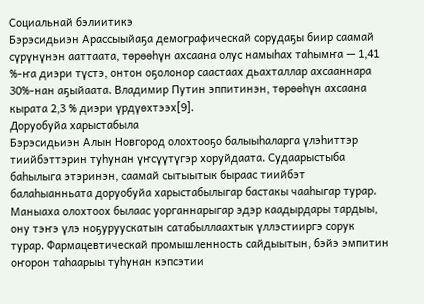Социальнай бэлиитикэ
Бэрэсидьиэн Арассыыйаҕа демографическай сорудаҕы биир саамай сүрүнүнэн ааттаата, төрөөһүн ахсаана олус намыһах таһымҥа — 1,41 %-ҥа диэри түстэ, онтон оҕолонор саастаах дьахталлар ахсааннара 30%-нан аҕыйаата. Владимир Путин эппитинэн, төрөөһүн ахсаана кырата 2,3 % диэри үрдүөхтээх[9].
Доруобуйа харыстабыла
Бэрэсидьиэн Алын Новгород олохтооҕо балыыһаларга үлэһиттэр тиийбэттэрин туһунан үҥсүүтүгэр хоруйдаата. Судаарыстыба баһылыга этэринэн, саамай сытыытык быраас тиийбэт балаһыанньата доруобуйа харыстабылыгар бастакы чааһыгар турар. Маныаха олохтоох былаас уорганнарыгар эдэр каадырдары тардыы, ону тэҥэ үлэ ноҕуруускатын сатабыллаахтык үллэстииргэ сорук турар. Фармацевтическай промышленность сайдыытын, бэйэ эмпитин оҥорон таһаарыы туһунан кэпсэтии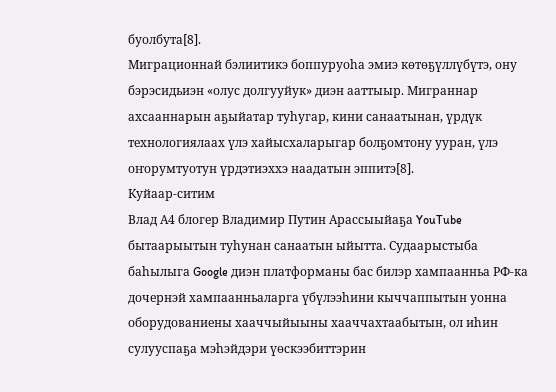буолбута[8].
Миграционнай бэлиитикэ боппуруоһа эмиэ көтөҕүллүбүтэ, ону бэрэсидьиэн «олус долгууйук» диэн ааттыыр. Миграннар ахсааннарын аҕыйатар туһугар, кини санаатынан, үрдүк технологиялаах үлэ хайысхаларыгар болҕомтону ууран, үлэ оҥорумтуотун үрдэтиэххэ наадатын эппитэ[8].
Куйаар-ситим
Влад А4 блогер Владимир Путин Арассыыйаҕа YouTube бытаарыытын туһунан санаатын ыйытта. Судаарыстыба баһылыга Google диэн платформаны бас билэр хампаанньа РФ-ка дочернэй хампаанньаларга үбүлээһини кыччаппытын уонна оборудованиены хааччыйыыны хааччахтаабытын, ол иһин сулууспаҕа мэһэйдэри үөскээбиттэрин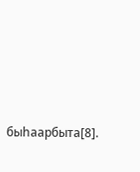быһаарбыта[8].